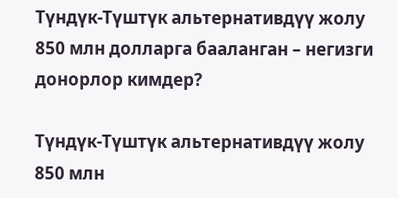Түндүк-Түштүк альтернативдүү жолу 850 млн долларга бааланган – негизги донорлор кимдер?

Түндүк-Түштүк альтернативдүү жолу 850 млн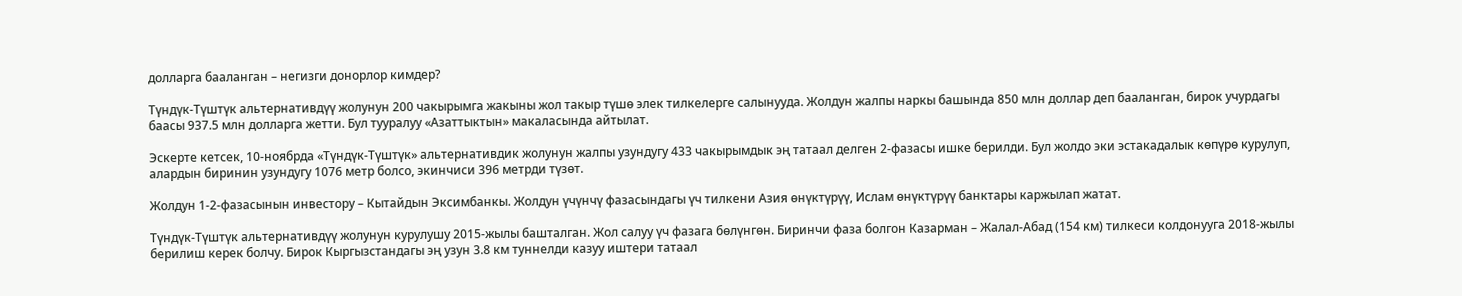долларга бааланган – негизги донорлор кимдер?

Түндүк-Түштүк альтернативдүү жолунун 200 чакырымга жакыны жол такыр түшө элек тилкелерге салынууда. Жолдун жалпы наркы башында 850 млн доллар деп бааланган, бирок учурдагы баасы 937.5 млн долларга жетти. Бул тууралуу «Азаттыктын» макаласында айтылат.

Эскерте кетсек, 10-ноябрда «Түндүк-Түштүк» альтернативдик жолунун жалпы узундугу 433 чакырымдык эң татаал делген 2-фазасы ишке берилди. Бул жолдо эки эстакадалык көпүрө курулуп, алардын биринин узундугу 1076 метр болсо, экинчиси 396 метрди түзөт.

Жолдун 1-2-фазасынын инвестору – Кытайдын Эксимбанкы. Жолдун үчүнчү фазасындагы үч тилкени Азия өнүктүрүү, Ислам өнүктүрүү банктары каржылап жатат.

Түндүк-Түштүк альтернативдүү жолунун курулушу 2015-жылы башталган. Жол салуу үч фазага бөлүнгөн. Биринчи фаза болгон Казарман – Жалал-Абад (154 км) тилкеси колдонууга 2018-жылы берилиш керек болчу. Бирок Кыргызстандагы эң узун 3.8 км туннелди казуу иштери татаал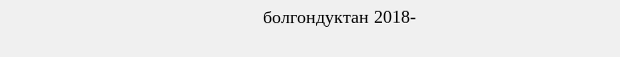болгондуктан 2018-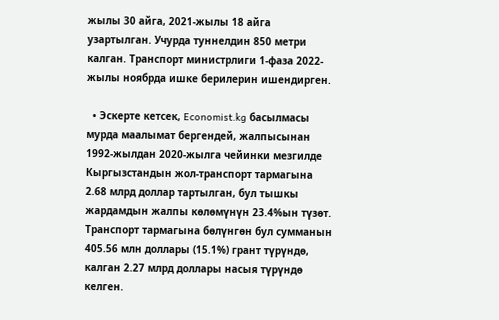жылы 30 айга, 2021-жылы 18 айга узартылган. Учурда туннелдин 850 метри калган. Транспорт министрлиги 1-фаза 2022-жылы ноябрда ишке берилерин ишендирген.

  • Эскерте кетсек, Economist.kg басылмасы мурда маалымат бергендей, жалпысынан 1992-жылдан 2020-жылга чейинки мезгилде Кыргызстандын жол-транспорт тармагына 2.68 млрд доллар тартылган, бул тышкы жардамдын жалпы көлөмүнүн 23.4%ын түзөт. Транспорт тармагына бөлүнгөн бул сумманын 405.56 млн доллары (15.1%) грант түрүндө, калган 2.27 млрд доллары насыя түрүндө келген.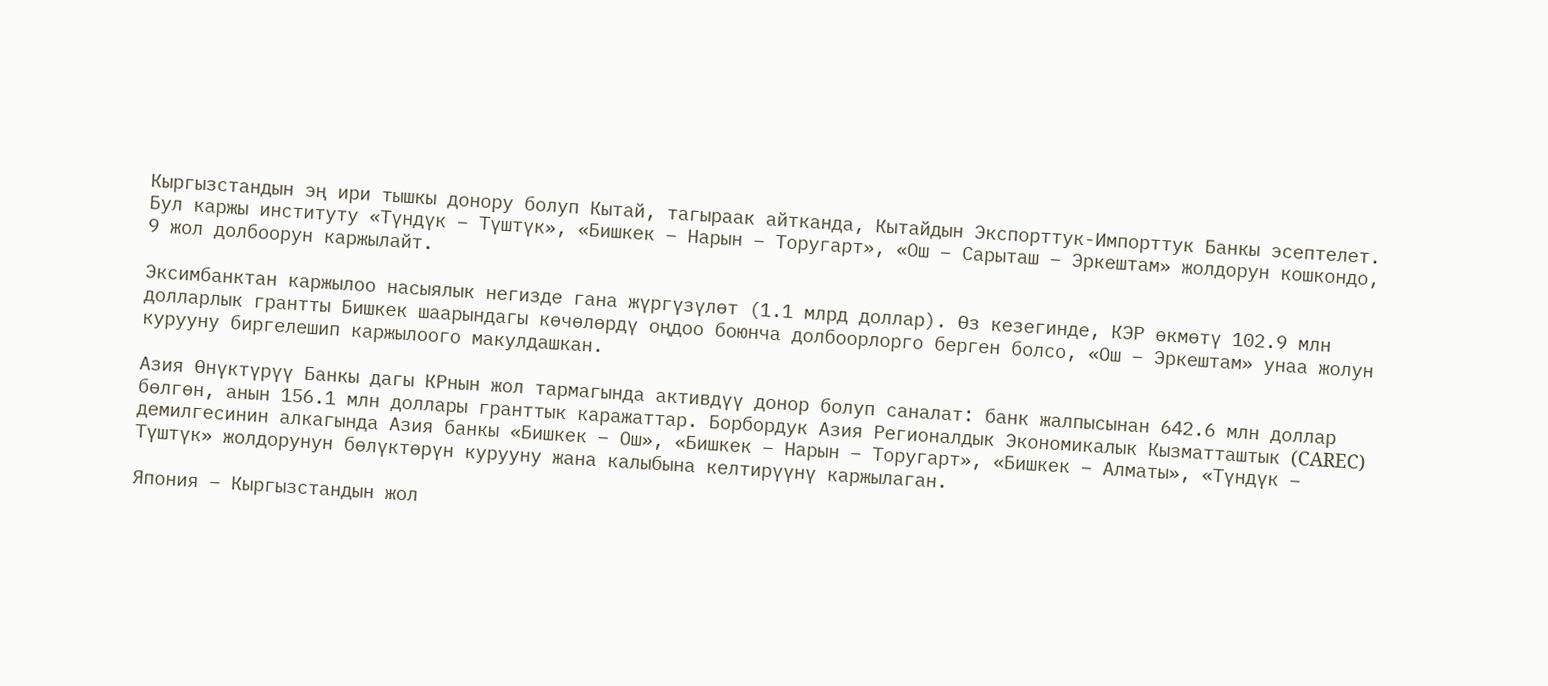Кыргызстандын эң ири тышкы донору болуп Кытай, тагыраак айтканда, Кытайдын Экспорттук-Импорттук Банкы эсептелет. Бул каржы институту «Түндүк – Түштүк», «Бишкек – Нарын – Торугарт», «Ош – Сарыташ – Эркештам» жолдорун кошкондо, 9 жол долбоорун каржылайт.

Эксимбанктан каржылоо насыялык негизде гана жүргүзүлөт (1.1 млрд доллар). Өз кезегинде, КЭР өкмөтү 102.9 млн долларлык грантты Бишкек шаарындагы көчөлөрдү оңдоо боюнча долбоорлорго берген болсо, «Ош – Эркештам» унаа жолун курууну биргелешип каржылоого макулдашкан.

Азия Өнүктүрүү Банкы дагы КРнын жол тармагында активдүү донор болуп саналат: банк жалпысынан 642.6 млн доллар бөлгөн, анын 156.1 млн доллары гранттык каражаттар. Борбордук Азия Регионалдык Экономикалык Кызматташтык (CAREC) демилгесинин алкагында Азия банкы «Бишкек – Ош», «Бишкек – Нарын – Торугарт», «Бишкек – Алматы», «Түндүк – Түштүк» жолдорунун бөлүктөрүн курууну жана калыбына келтирүүнү каржылаган.

Япония – Кыргызстандын жол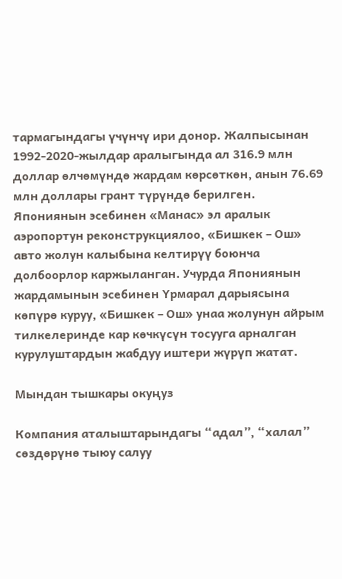тармагындагы үчүнчү ири донор. Жалпысынан 1992-2020-жылдар аралыгында ал 316.9 млн доллар өлчөмүндө жардам көрсөткөн, анын 76.69 млн доллары грант түрүндө берилген. Япониянын эсебинен «Манас» эл аралык аэропортун реконструкциялоо, «Бишкек – Ош» авто жолун калыбына келтирүү боюнча долбоорлор каржыланган. Учурда Япониянын жардамынын эсебинен Үрмарал дарыясына көпүрө куруу, «Бишкек – Ош» унаа жолунун айрым тилкелеринде кар көчкүсүн тосууга арналган курулуштардын жабдуу иштери жүрүп жатат.

Мындан тышкары окуңуз

Компания аталыштарындагы “адал”, “халал” сөздөрүнө тыюу салуу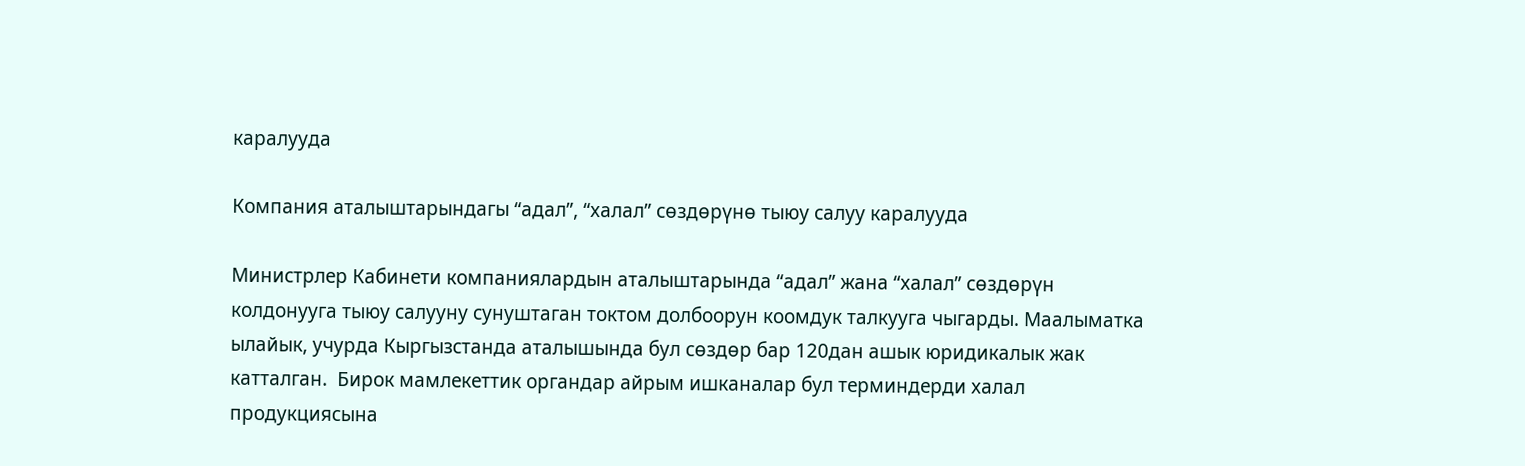каралууда

Компания аталыштарындагы “адал”, “халал” сөздөрүнө тыюу салуу каралууда

Министрлер Кабинети компаниялардын аталыштарында “адал” жана “халал” сөздөрүн колдонууга тыюу салууну сунуштаган токтом долбоорун коомдук талкууга чыгарды. Маалыматка ылайык, учурда Кыргызстанда аталышында бул сөздөр бар 120дан ашык юридикалык жак катталган.  Бирок мамлекеттик органдар айрым ишканалар бул терминдерди халал продукциясына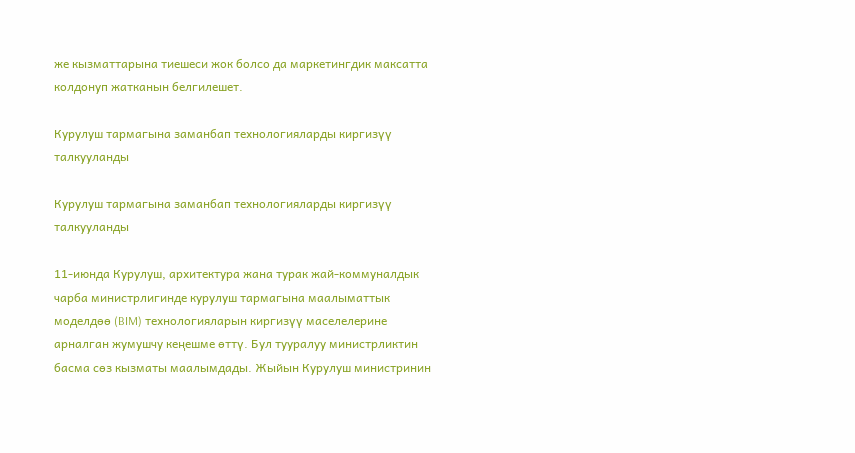же кызматтарына тиешеси жок болсо да маркетингдик максатта колдонуп жатканын белгилешет.

Курулуш тармагына заманбап технологияларды киргизүү талкууланды

Курулуш тармагына заманбап технологияларды киргизүү талкууланды

11-июнда Курулуш, архитектура жана турак жай-коммуналдык чарба министрлигинде курулуш тармагына маалыматтык моделдөө (BIM) технологияларын киргизүү маселелерине арналган жумушчу кеңешме өттү. Бул тууралуу министрликтин басма сөз кызматы маалымдады. Жыйын Курулуш министринин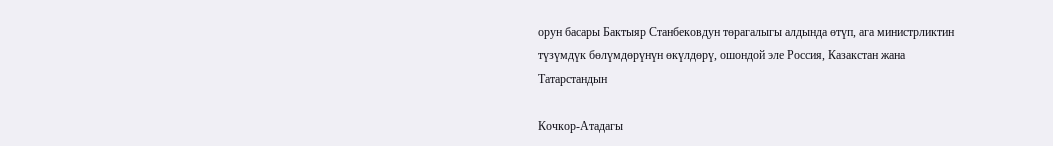орун басары Бактыяр Станбековдун төрагалыгы алдында өтүп, ага министрликтин түзүмдүк бөлүмдөрүнүн өкүлдөрү, ошондой эле Россия, Казакстан жана Татарстандын

Кочкор-Атадагы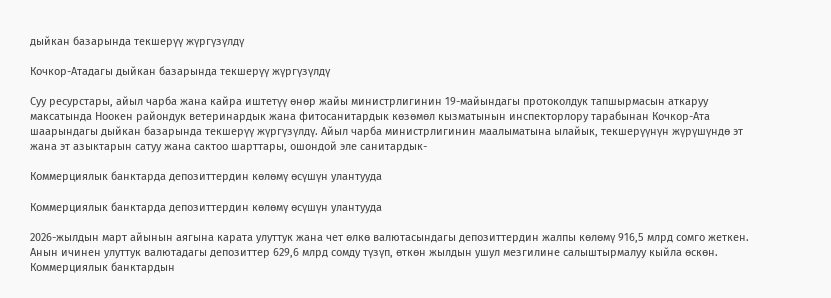дыйкан базарында текшерүү жүргүзүлдү

Кочкор-Атадагы дыйкан базарында текшерүү жүргүзүлдү

Суу ресурстары, айыл чарба жана кайра иштетүү өнөр жайы министрлигинин 19-майындагы протоколдук тапшырмасын аткаруу максатында Ноокен райондук ветеринардык жана фитосанитардык көзөмөл кызматынын инспекторлору тарабынан Кочкор-Ата шаарындагы дыйкан базарында текшерүү жүргүзүлдү. Айыл чарба министрлигинин маалыматына ылайык, текшерүүнүн жүрүшүндө эт жана эт азыктарын сатуу жана сактоо шарттары, ошондой эле санитардык-

Коммерциялык банктарда депозиттердин көлөмү өсүшүн улантууда

Коммерциялык банктарда депозиттердин көлөмү өсүшүн улантууда

2026-жылдын март айынын аягына карата улуттук жана чет өлкө валютасындагы депозиттердин жалпы көлөмү 916,5 млрд сомго жеткен. Анын ичинен улуттук валютадагы депозиттер 629,6 млрд сомду түзүп, өткөн жылдын ушул мезгилине салыштырмалуу кыйла өскөн. Коммерциялык банктардын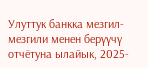Улуттук банкка мезгил-мезгили менен берүүчү отчётуна ылайык, 2025-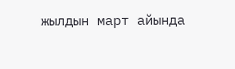жылдын март айында